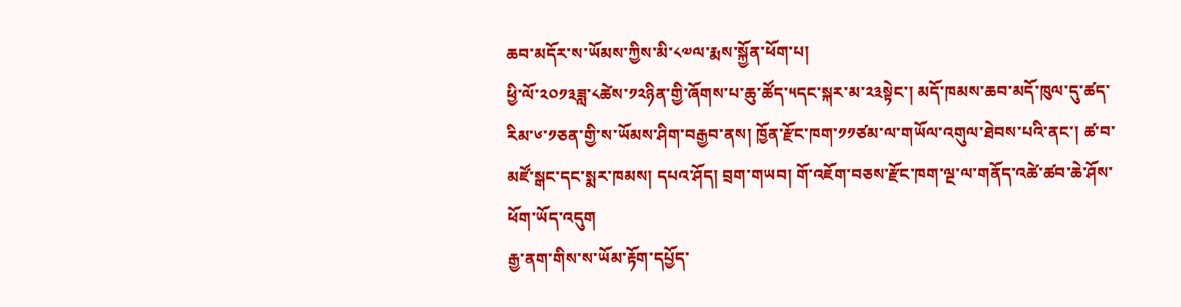ཆབ་མདོར་ས་ཡོམས་ཀྱིས་མི་༨༧ལ་རྨས་སྐྱོན་ཕོག་པ།
ཕྱི་ལོ་༢༠༡༣ཟླ་༨ཚེས་༡༢ཉིན་གྱི་ཞོགས་པ་ཆུ་ཚོད་༥དང་སྐར་མ་༢༣སྟེང་། མདོ་ཁམས་ཆབ་མདོ་ཁུལ་དུ་ཚད་རིམ་༦་༡ཅན་གྱི་ས་ཡོམས་ཤིག་བརྒྱབ་ནས། ཁྱོན་རྫོང་ཁག་༡༡ཙམ་ལ་གཡོལ་འགུལ་ཐེབས་པའི་ནང་། ཚ་བ་མཛོ་སྒང་དང་སྨར་ཁམས། དཔའ་ཤོད། བྲག་གཡབ། གོ་འཇོག་བཅས་རྫོང་ཁག་ལྔ་ལ་གནོད་འཚེ་ཚབ་ཆེ་ཤོས་ཕོག་ཡོད་འདུག
རྒྱ་ནག་གིས་ས་ཡོམ་རྟོག་དཔྱོད་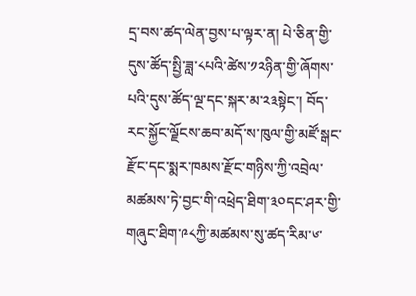དྲ་བས་ཚད་ལེན་བྱས་པ་ལྟར་ན། པེ་ཅིན་གྱི་དུས་ཚོད་སྤྱི་ཟླ་༨པའི་ཚེས་༡༢ཉིན་གྱི་ཞོགས་པའི་དུས་ཚོད་ལྔ་དང་སྐར་མ་༢༣སྟེང་། བོད་རང་སྐྱོང་ལྗོངས་ཆབ་མདོ་ས་ཁུལ་གྱི་མཛོ་སྒང་རྫོང་དང་སྨར་ཁམས་རྫོང་གཉིས་ཀྱི་འབྲེལ་མཚམས་ཏེ་བྱང་གི་འཕྲེད་ཐིག་༣༠དང་ཤར་གྱི་གཞུང་ཐིག་༩༨ཀྱི་མཚམས་སུ་ཚད་རིམ་༦་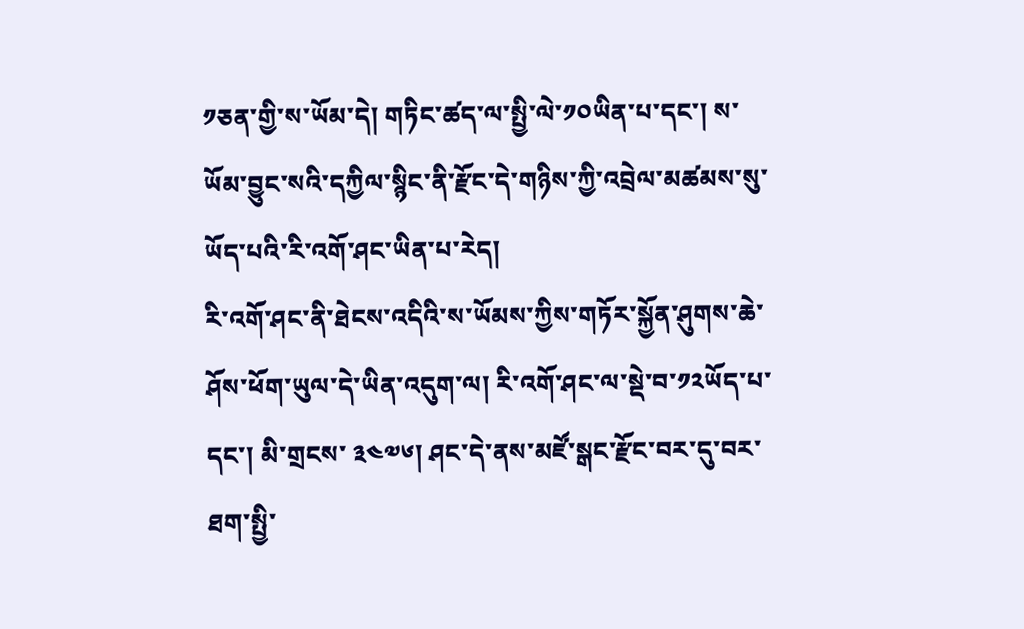༡ཅན་གྱི་ས་ཡོམ་དེ། གཏིང་ཚད་ལ་སྤྱི་ལེ་༡༠ཡིན་པ་དང་། ས་ཡོམ་བྱུང་སའི་དཀྱིལ་སྙིང་ནི་རྫོང་དེ་གཉིས་ཀྱི་འབྲེལ་མཚམས་སུ་ཡོད་པའི་རི་འགོ་ཤང་ཡིན་པ་རེད།
རི་འགོ་ཤང་ནི་ཐེངས་འདིའི་ས་ཡོམས་ཀྱིས་གཏོར་སྐྱོན་ཤུགས་ཆེ་ཤོས་ཕོག་ཡུལ་དེ་ཡིན་འདུག་ལ། རི་འགོ་ཤང་ལ་སྡེ་བ་༡༢ཡོད་པ་དང་། མི་གྲངས་ ༣༤༧༦། ཤང་དེ་ནས་མཛོ་སྒང་རྫོང་བར་དུ་བར་ཐག་སྤྱི་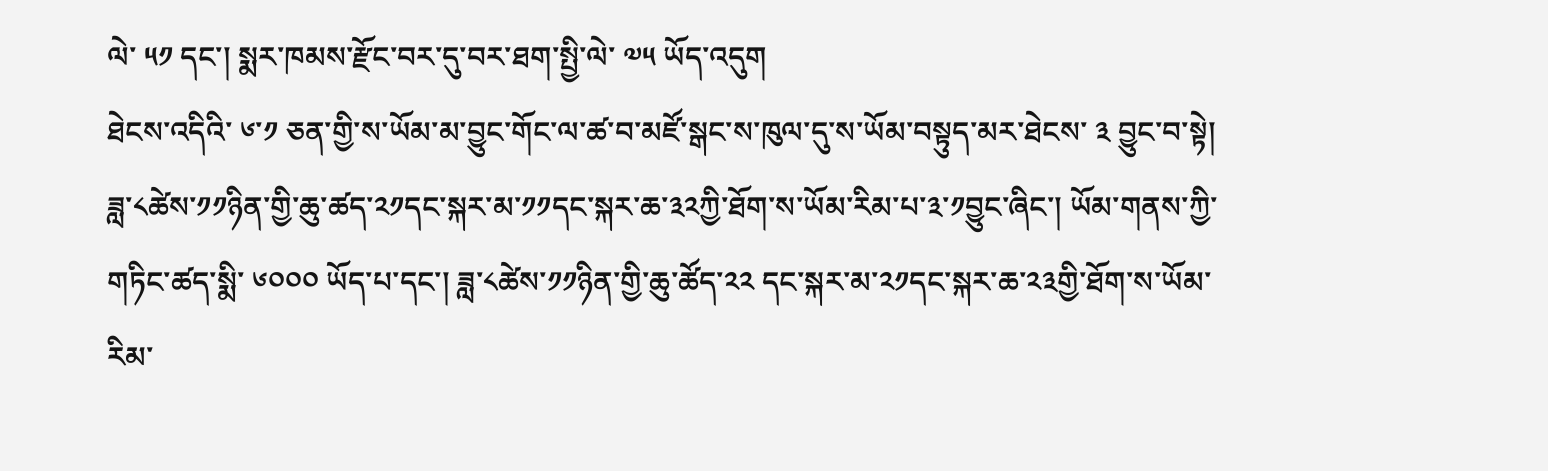ལེ་ ༥༡ དང་། སྨར་ཁམས་རྫོང་བར་དུ་བར་ཐག་སྤྱི་ལེ་ ༧༥ ཡོད་འདུག
ཐེངས་འདིའི་ ༦་༡ ཅན་གྱི་ས་ཡོམ་མ་བྱུང་གོང་ལ་ཚ་བ་མཛོ་སྒང་ས་ཁུལ་དུ་ས་ཡོམ་བསྟུད་མར་ཐེངས་ ༣ བྱུང་བ་སྟེ། ཟླ་༨ཚེས་༡༡ཉིན་གྱི་ཆུ་ཚད་༢༡དང་སྐར་མ་༡༡དང་སྐར་ཆ་༣༢ཀྱི་ཐོག་ས་ཡོམ་རིམ་པ་༣་༡བྱུང་ཞིང་། ཡོམ་གནས་ཀྱི་གཏིང་ཚད་སྨི་ ༦༠༠༠ ཡོད་པ་དང་། ཟླ་༨ཚེས་༡༡ཉིན་གྱི་ཆུ་ཚོད་༢༢ དང་སྐར་མ་༢༡དང་སྐར་ཆ་༢༣གྱི་ཐོག་ས་ཡོམ་རིམ་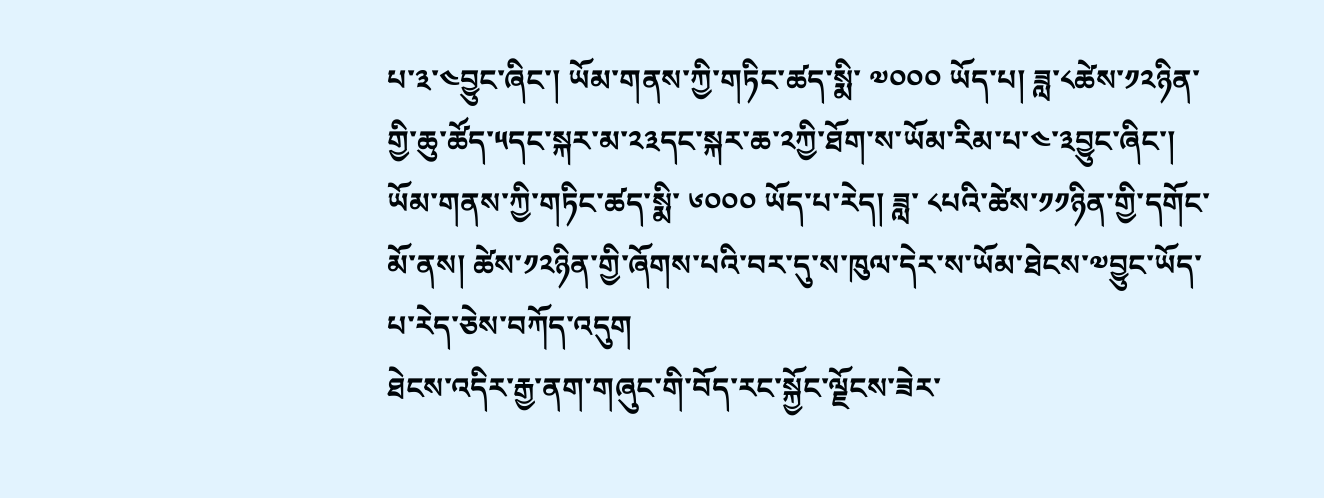པ་༣་༤བྱུང་ཞིང་། ཡོམ་གནས་ཀྱི་གཏིང་ཚད་སྨི་ ༧༠༠༠ ཡོད་པ། ཟླ་༨ཚེས་༡༢ཉིན་གྱི་ཆུ་ཚོད་༥དང་སྐར་མ་༢༣དང་སྐར་ཆ་༢ཀྱི་ཐོག་ས་ཡོམ་རིམ་པ་༤་༣བྱུང་ཞིང་། ཡོམ་གནས་ཀྱི་གཏིང་ཚད་སྨི་ ༦༠༠༠ ཡོད་པ་རེད། ཟླ་ ༨པའི་ཚེས་༡༡ཉིན་གྱི་དགོང་མོ་ནས། ཚེས་༡༢ཉིན་གྱི་ཞོགས་པའི་བར་དུ་ས་ཁུལ་དེར་ས་ཡོམ་ཐེངས་༧བྱུང་ཡོད་པ་རེད་ཅེས་བཀོད་འདུག
ཐེངས་འདིར་རྒྱ་ནག་གཞུང་གི་བོད་རང་སྐྱོང་ལྗོངས་ཟེར་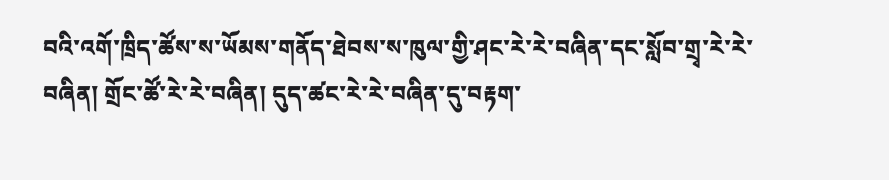བའི་འགོ་ཁྲིད་ཚོས་ས་ཡོམས་གནོད་ཐེབས་ས་ཁུལ་གྱི་ཤང་རེ་རེ་བཞིན་དང་སློབ་གྲྭ་རེ་རེ་བཞིན། གྲོང་ཚོ་རེ་རེ་བཞིན། དུད་ཚང་རེ་རེ་བཞིན་དུ་བརྟག་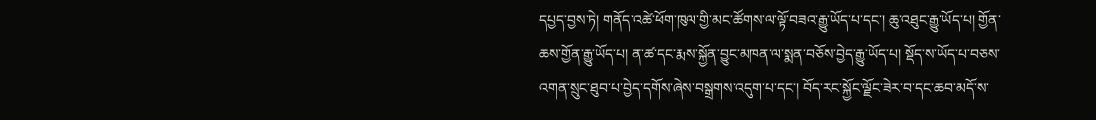དཔྱད་བྱས་ཏེ། གནོད་འཚེ་ཕོག་ཁུལ་གྱི་མང་ཚོགས་ལ་ལྟོ་བཟའ་རྒྱུ་ཡོད་པ་དང་། ཆུ་འཐུང་རྒྱུ་ཡོད་པ། གྱོན་ཆས་གྱོན་རྒྱུ་ཡོད་པ། ན་ཚ་དང་རྨས་སྐྱོན་བྱུང་མཁན་ལ་སྨན་བཅོས་བྱེད་རྒྱུ་ཡོད་པ། སྡོད་ས་ཡོད་པ་བཅས་འགན་སྲུང་ཐུབ་པ་བྱེད་དགོས་ཞེས་བསྒྲགས་འདུག་པ་དང་། བོད་རང་སྐྱོང་ལྗོང་ཟེར་བ་དང་ཆབ་མདོ་ས་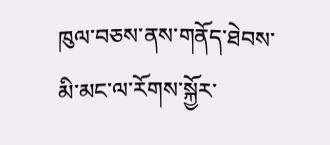ཁུལ་བཅས་ནས་གནོད་ཐེབས་མི་མང་ལ་རོགས་སྐྱོར་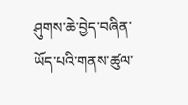ཤུགས་ཆེ་བྱེད་བཞིན་ཡོད་པའི་གནས་ཚུལ་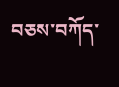བཅས་བཀོད་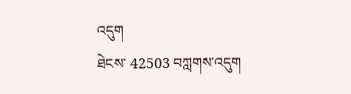འདུག
ཐེངས་ 42503 བཀླགས་འདུག